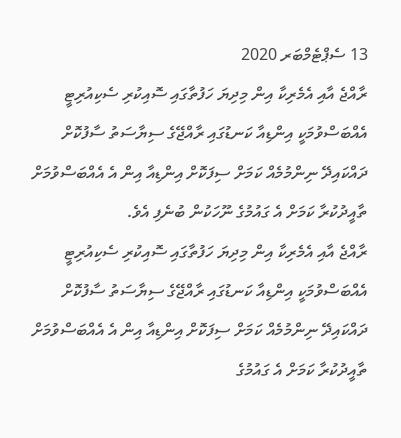13 ސެޕްޓެމްބަރ 2020
ރާއްޖެ އާއި އެމެރިކާ އިން މިދިޔަ ހަފުތާގައި ސޮއިކުރި ސެކިއުރިޓީ އެއްބަސްވުމަކީ އިންޑިއާ ކަނޑުގައި ރާއްޖޭގެ ސިޔާސަތު ސާފުކޮށް ދައްކައިދޭ ނިންމުމެއް ކަމަށް ސިފަކޮށް އިންޑިއާ އިން އެ އެއްބަސްވުމަށް ތާއީދުކުރާ ކަމަށް އެ ގައުމުގެ ނޫހަކުން ބުނެފި އެވެ.
ރާއްޖެ އާއި އެމެރިކާ އިން މިދިޔަ ހަފުތާގައި ސޮއިކުރި ސެކިއުރިޓީ އެއްބަސްވުމަކީ އިންޑިއާ ކަނޑުގައި ރާއްޖޭގެ ސިޔާސަތު ސާފުކޮށް ދައްކައިދޭ ނިންމުމެއް ކަމަށް ސިފަކޮށް އިންޑިއާ އިން އެ އެއްބަސްވުމަށް ތާއީދުކުރާ ކަމަށް އެ ގައުމުގެ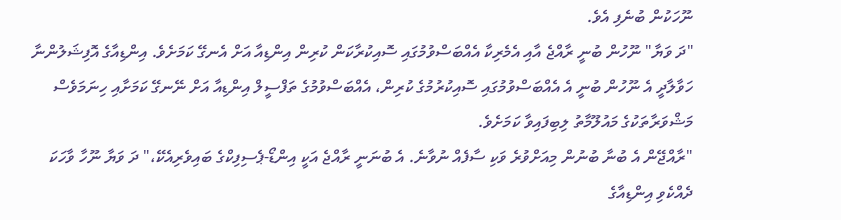ނޫހަކުން ބުނެފި އެވެ.
"ދަ ވަޔާ" ނޫހުން ބުނީ ރާއްޖެ އާއި އެމެރިކާ އެއްބަސްވުމުގައި ސޮއިކުރާކަން ކުރިން އިންޑިއާ އަށް އެނގޭ ކަމަށެވެ. އިންޑިއާގެ އޮފިޝަލުންނާ ހަވާލާދީ އެ ނޫހުން ބުނީ އެ އެއްބަސްވުމުގައި ސޮއިކުރުމުގެ ކުރިން، އެއްބަސްވުމުގެ ތަފްސީލް އިންޑިއާ އަށް ނޭނގޭ ކަމަށާއި ހިނަމަވެސް މަޝްވަރާތަކުގެ މައުލޫމާތު ލިބިފައިވާ ކަމަށެވެ.
"ރާއްޖޭން އެ ބުނާ ބުނުން މިއަށްވުރެ ވަކި ސާފެއް ނުވާނެ. އެ ބުނަނީ ރާއްޖެ އަކީ އިންޑޯ-ޕެސިފިކްގެ ބައިވެރިއެކޭ،" ދަ ވަޔާ ނޫހާ ވާހަކަ ދެއްކެވި އިންޑިއާގެ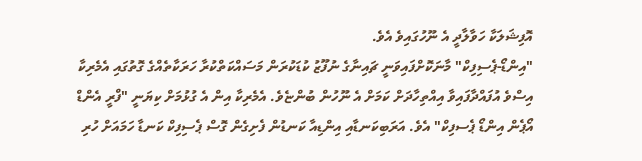އޮފިޝަލަކާ ހަވާލާދީ އެ ނޫހުގައިވެ އެވެ.
"އިންޑޯ-ޕެސިފިކް" މާނަކޮށްފައިވަނީ ޗައިނާގެ ނުފޫޒު ކުޑަކުރަން މަސައްކަތްކުރާ ހަރަކާތެއްގެ ގޮތުގައި އެމެރިކާ އިސްވެ އުފައްދާފައިވާ އިއްތިހާދަށް ކަމަށް އެ ނޫހުން ބުންޏެވެ. އެމެރިކާ އިން އެ ގުޅުމަށް ކިޔަނީ "ފްރީ އެންޑް އޯޕެން އިންޑޯ ޕެސފިކް" އެވެ. އަރަބިކަނޑާއި އިންޑިއާ ކަނޑުން ފެށިގެން ގޮސް ޕެސިފިކް ކަނޑާ ހަމައަށް ހުރި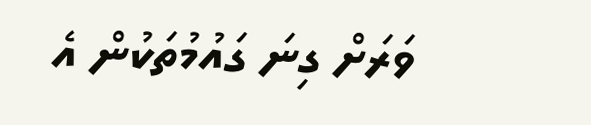ވަރަށް ގިނަ ގައުމުތަކުން އެ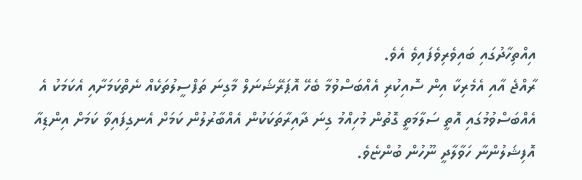އިއްތިހާދުގައި ބައިވެރިވެފައިވެ އެވެ.
ރާއްޖެ އާއި އެމެރިކާ އިން ސޮއިކުރި އެއްބަސްވުމާ ބެހޭ އޮޕަރޭޝަނަލް މާގިނަ ތަފްސީލުތަކެއް ނެތްކަމަށާއި އެކަމަކު އެ އެއްބަސްވުމުގައި އޮތީ ސަލާމަތީ ގޮތުން މުހިއްމު ގިނަ ދާއިރާތަކަކުން އެއްބާރުލުން ކަމަށް އެނގިފައިވާ ކަމަށް އިންޑިއާ އޮފިޝަލުންނާ ހަވާލާދީ ނޫހުން ބުންޏެވެ.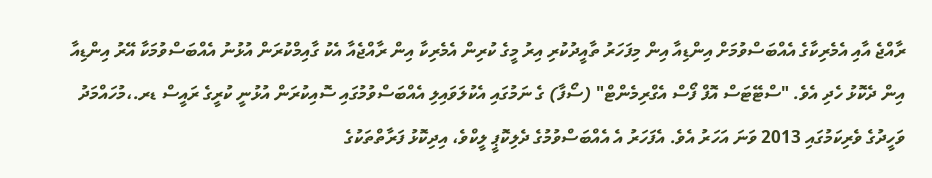ރާއްޖެ އާއި އެމެރިކާގެ އެއްބަސްވުމަށް އިންޑިއާ އިން މިފަހަރު ތާއީދުކުރި އިރު މީގެ ކުރިން އެމެރިކާ އިން ރާއްޖެއާ އެކު ގާއިމްކުރަން އުޅުނު އެއްބަސްވުމަކާ އޭރު އިންޑިއާ އިން ދެކޮޅު ހެދި އެވެ. "ސްޓޭޓަސް އޮފް ފޯސް އެގްރިމެންޓް" (ސޯފާ) ގެ ނަމުގައި އެކުލަވައިލި އެއްބަސްވުމުގައި ސޮއިކުރަން އުޅުނީ ކުރީގެ ރައީސް ޑރ.،މުހައްމަދު ވަހީދުގެ ވެރިކަމުގައި 2013 ވަނަ އަހަރު އެވެ. އެފަހަރު އެ އެއްބަސްވުމުގެ ދެލިކޮޕީ ލީކްވެ، އިދިކޮޅު ފަރާތްތަކުގެ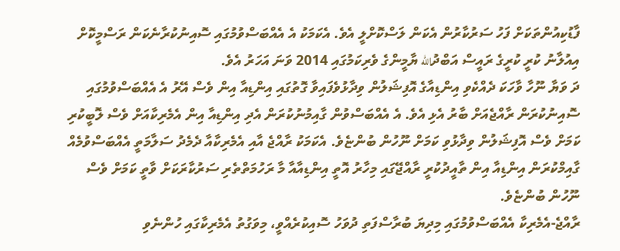ފާޑުކިއުންތަކަށް ފަހު ސަރުކާރުން އެކަން ލަސްކޮށްލީ އެވެ. އެކަމަކު އެ އެއްބަސްވުމުގައި ސޮއިނުކުރާނެކަން ރަސްމީކޮށް އިއުލާނު ކުރީ ކުރީގެ ރައީސް އަބްދުالله ޔާމީންގެ ވެރިކަމުގައި 2014 ވަނަ އަހަރު އެވެ.
ދަ ވަޔާ ނޫހާ ވާހަކަ ދެއްކެވި އިންޑިއާގެ އޮފިޝަލުން ވިދާޅުވެފައިވާ ގޮތުގައި އިންޑިއާ އިން ވެސް އޭރު އެ އެއްބަސްވުމުގައި ސޮއިނުކުރަން ރާއްޖެއަށް ބާރު އެޅި އެވެ. އެ އެއްބަސްވުން ގާއިމުނުކުރަން އެދި އިންޑިއާ އިން އެމެރިކާއަށް ވެސް ލޮބީކުރި ކަމަށް ވެސް އޮފިޝަލުން ވިދާޅުވި ކަމަށް ނޫހުން ބުންޏެވެ. އެކަމަކު ރާއްޖެ އާއި އެމެރިކާއާ ދެމެދު ސަލާމަތީ އެއްބަސްވުމެއް ގާއިމްކުރަން އިންޑިއާ އިން ތާއީދުކުރީ ރާއްޖޭގައި މިހާރު އޮތީ އިންޑިއާއާ މާ ރަހުމަތްތެރި ސަރުކާރަކަށް ވާތީ ކަމަށް ވެސް ނޫހުން ބުންޏެވެ.
ރާއްޖެ-އެމެރިކާ އެއްބަސްވުމުގައި މިދިޔަ ބުރާސްފަތި ދުވަހު ސޮއިކުރެއްވީ، މިވަގުތު އެމެރިކާގައި ހުންނެވި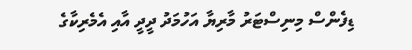ޑިފެންސް މިނިސްޓަރު މާރިޔާ އަހުމަދު ދީދީ އާއި އެމެރިކާގެ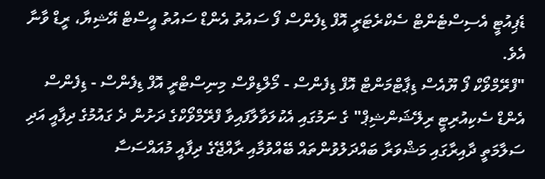ޑެޕިއުޓީ އެސިސްޓެންޓް ސެކްރެޓަރީ އޮފް ޑިފެންސް ފޯ ސައުތު އެންޑް ސައުތު އީސްޓް އޭޝިޔާ، ރީޑް ވާނާ އެވެ.
"ފްރޭމްވޯކް ފޯ ޔޫއެސް ޑިޕާޓްމަންޓް އޮފް ޑިފެންސް - މޯލްޑިވްސް މިނިސްޓްރީ އޮފް ޑިފެންސް - ޑިފެންސް އެންޑް ސެކިއުރިޓީ ރިލޭޝަންޝިޕް" ގެ ނަމުގައި އެކުލަވާލާފައިވާ ފްރޭމްވޯކްގެ ދަށުން ދެ ގައުމުގެ ދިފާއީ އަދި ސަލާމަތީ ދާއިރާގައި މަޝްވަރާ ބައްދަލުވުންތައް ބޭއްވުމާއި ރާއްޖޭގެ ދިފާއީ މުއައްސަސާ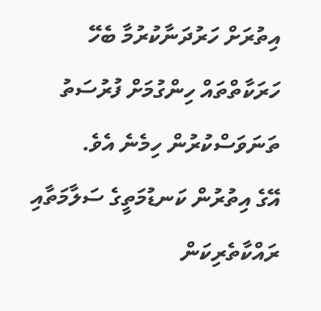އިތުރަށް ހަރުދަނާކުރުމާ ބެހޭ ހަރަކާތްތައް ހިންގުމަށް ފުރުސަތު ތަނަވަސްކުރުން ހިމެނެ އެވެ.
އޭގެ އިތުރުން ކަނޑުމަތީގެ ސަލާމަތާއި ރައްކާތެރިކަން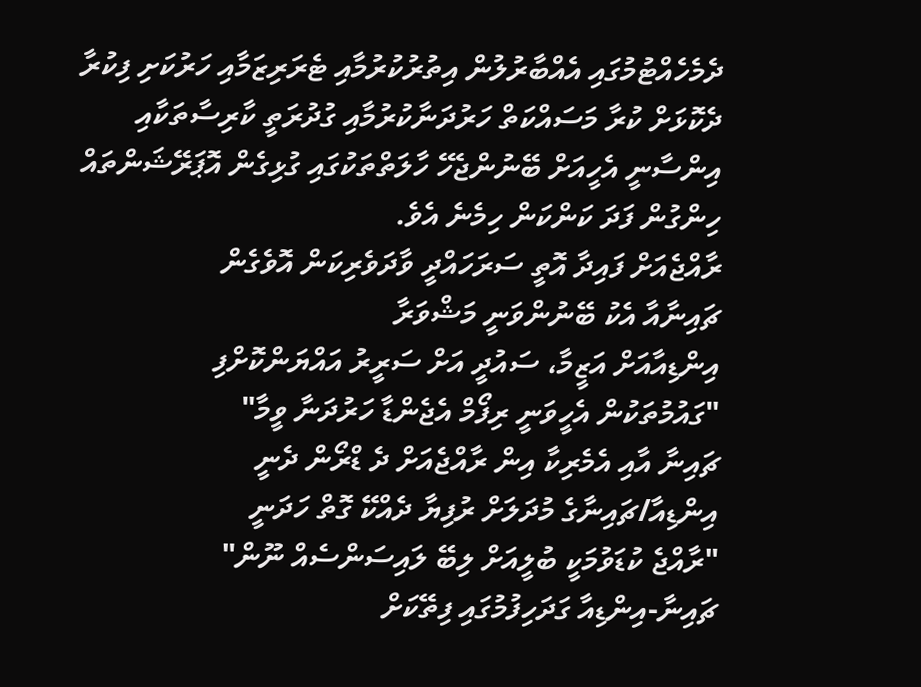ދެމެހެއްޓުމުގައި އެއްބާރުލުން އިތުރުކުރުމާއި ޓެރަރިޒަމާއި ހަރުކަށި ފިކުރާ ދެކޮޅަށް ކުރާ މަސައްކަތް ހަރުދަނާކުރުމާއި ގުދުރަތީ ކާރިސާތަކާއި އިންސާނީ އެހީއަށް ބޭނުންޖެހޭ ހާލަތްތަކުގައި ގުޅިގެން އޮޕަރޭޝަންތައް ހިންގުން ފަދަ ކަންކަން ހިމެނެ އެވެ.
ރާއްޖެއަށް ފައިދާ އޮތީ ސަރަހައްދީ ވާދަވެރިކަން އޮވެގެން
ޗައިނާއާ އެކު ބޭނުންވަނީ މަޝްވަރާ
އިންޑިއާއަށް އަޒީމާ، ސައުދީ އަށް ސަރީރު އައްޔަންކޮށްފި
"ގައުމުތަކުން އެހީވަނީ ރިފޯމް އެޖެންޑާ ހަރުދަނާ ވީމާ"
ޗައިނާ އާއި އެމެރިކާ އިން ރާއްޖެއަށް ދެ ޑްރޯން ދެނީ
އިންޑިއާ/ޗައިނާގެ މުދަލަށް ރުފިޔާ ދެއްކޭ ގޮތް ހަދަނީ
"ރާއްޖެ ކުޑަވުމަކީ ބުލީއަށް ލިބޭ ލައިސަންސެއް ނޫން"
ޗައިނާ-އިންޑިއާ ގަދަހިފުމުގައި ފިތޭކަށް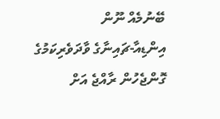ބޭނުމެއް ނޫން
އިންޑިއާ-ޗައިނާގެ ވާދަވެރިކަމުގެ ގޮންޖެހުން ރާއްޖެ އަށް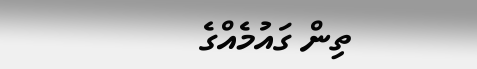ތިން ގައުމެއްގެ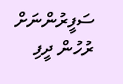ސަފީރުންނަށް ރުހުން ދީފި